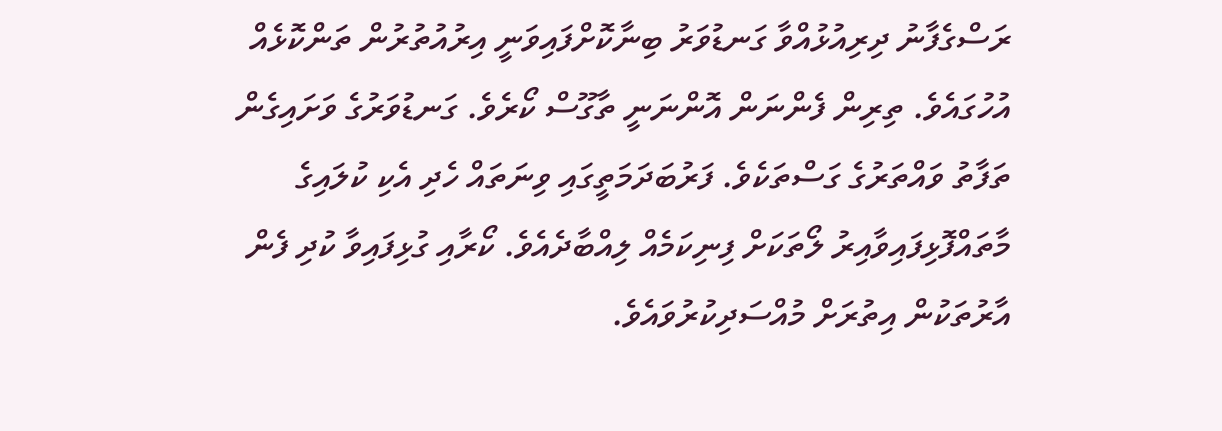ރަސްގެފާނު ދިރިއުޅުއްވާ ގަނޑުވަރު ބިނާކޮށްފައިވަނީ އިރުއުތުރުން ތަންކޮޅެއް އުހުގައެވެ. ތިރިން ފެންނަން އޮންނަނީ ތާގޫސް ކޯރެވެ. ގަނޑުވަރުގެ ވަށައިގެން ތަފާތު ވައްތަރުގެ ގަސްތަކެވެ. ފަރުބަދަމަތީގައި ވިނަތައް ހެދި އެކި ކުލައިގެ މާތައްފޮޅިފައިވާއިރު ލޯތަކަށް ފިނިކަމެއް ލިއްބާދެއެވެ. ކޯރާއި ގުޅިފައިވާ ކުދި ފެން އާރުތަކުން އިތުރަށް މުއްސަދިކުރުވައެވެ.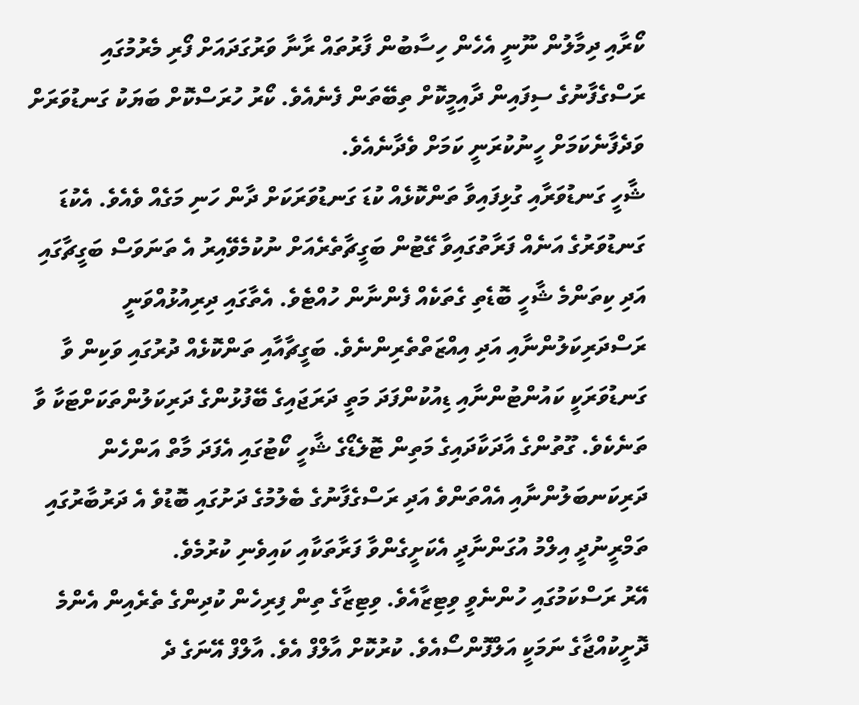ކޯރާއި ދިމާލުން ނޫނީ އެހެން ހިސާބުން ފާރުތައް ރާނާ ވަރުގަދައަށް ފޯރި މެރުމުގައި ރަސްގެފާނުގެ ސިފައިން ދާއިމީކޮށް ތިބޭތަން ފެނެއެވެ. ކޯރު ހުރަސްކޮށް ބަޔަކު ގަނޑުވަރަށް ވަދެފާނެކަމަށް ހީނުކުރަނީ ކަމަށް ވެދާނެއެވެ.
ޝާހީ ގަނޑުވަރާއި ގުޅިފައިވާ ތަންކޮޅެއް ކުޑަ ގަނޑުވަރަކަށް ދާން ހަނި މަގެއް ވެއެވެ. އެކުޑަ ގަނޑުވަރުގެ އަނެއް ފަރާތުގައިވާ ގޭޓުން ބަގީޗާތެރެއަށް ނުކުމެވޭއިރު އެ ތަނަވަސް ބަގީޗާގައި އަދި ކިތަންމެ ޝާހީ ބޮޑެތި ގެތަކެއް ފެންނާން ހުއްޓެވެ. އެތާގައި ދިރިއުޅުއްވަނީ ރަސްދަރިކަލުންނާއި އަދި އިއްޒަތްތެރިންނެވެ. ބަގީޗާއާއި ތަންކޮޅެއް ދުރުގައި ވަކިން ވާ ގަނޑުވަރަކީ ކައުންޓުންނާއި ޑިއުކުންފަދަ މަތީ ދަރަޖައިގެ ބޭފުޅުންގެ ދަރިކަލުންތަކަށްޓަކާ ވާ ތަނެކެވެ. ގޫތުންގެ އާދަކާދައިގެ މަތިން ޓޮލެޑޯގެ ޝާހީ ކޯޓުގައި އެފަދަ މާތް އަންހެން ދަރިކަނބަލުންނާއި އެއްތަންވެ އަދި ރަސްގެފާނުގެ ބެލުމުގެ ދަށުގައި ބޮޑުވެ އެ ދަރުބާރުގައި ތަމްރީނުދީ އިލްމު އުގަންނާދީ އެކަށީގެންވާ ފަރާތަކާއި ކައިވެނި ކުރުމެވެ.
އޭރު ރަސްކަމުގައި ހުންނެވީ ވިޓިޒާއެވެ. ވިޓިޒާގެ ތިން ފިރިހެން ކުދިންގެ ތެރެއިން އެންމެ ދޮށީކުއްޖާގެ ނަމަކީ އަލްފޮންސޯއެވެ. ކުރުކޮށް އާލްފް އެވެ. އާލްފް އޭނަގެ ދެ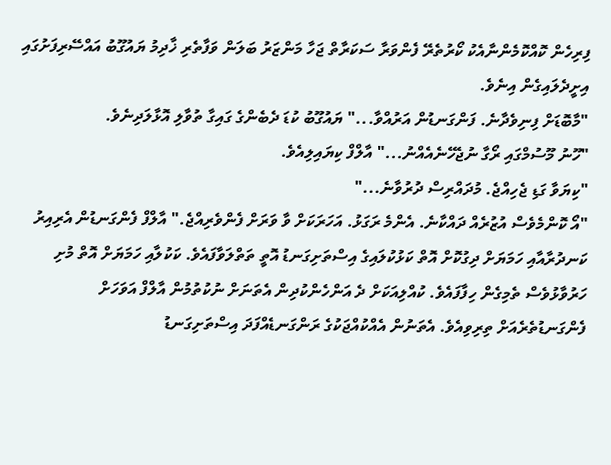ފިރިހެން ކޮއްކޮމެންނާއެކު ކޯރުތެރޭ ފެންވަރާ ސަކަރާތް ޖަހާ މަންޒަރު ބަލަން ވަފާތެރި ޚާދިމު ޔައުގޫބު އައްސޭރިފަށުގައި އިށީދެލައިގެން އިނެވެ.
"މާބޮޑަށް ފިނިވެދާނެ. ފަންގަނޑުން އަރުއްވާ..." ޔައުގޫބު ކުޑަ ދެބެންގެ ގައިގާ ތުވާލި އޮޅާލަދިނެވެ.
"ހޫނު މޫސުމްގައި ރޯގާ ނުޖެހޭނެއެއްނު..." އާލްފް ކިޔައިލިއެވެ.
"ކިޔަވާ ގަޑި ޖެހިއްޖެ. މުދައްރިސް ދުރުވާނެ..."
"އޯ ކޮންމެވެސް އުޒުރެއް ދައްކާނެ. އެންމެ ރަގަޅު. އަހަރަކަށް ވާ ވަރަށް ފެންވެރިއްޖެ." އާލްފް ފެންގަނޑުން އެރިއިރު ކަނދުރާއާއި ހަމަޔަށް ދިގުކޮށް އޮތް ކަޅުކުލައިގެ އިސްތަށިގަނޑު އޮތީ ތަތްލަވާފައެވެ. ކަކުލާއި ހަމަޔަށް އޮތް މުށި ހަރުވާޅުވެސް ތެމިގެން ހިފާފައެވެ. ކުއްލިއަކަށް ދެ އަންހެންކުދިން އެތަނަށް ނުކުތުމުން އާލްފް އަވަހަށް ފެންގަނޑުތެރެއަށް ތިރިވިއެވެ. އެތަނުން އެއްކުއްޖަކުގެ ރަންގަނޑެއްފަދަ އިސްތަށިގަނޑު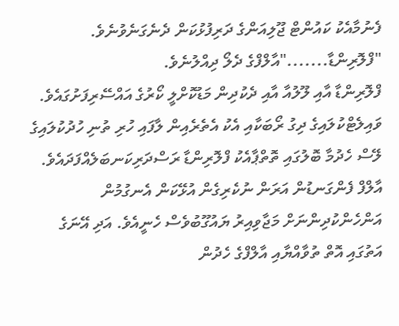ފެނުމާއެކު ކައުންޓް ޖޫލިއަންގެ ދަރިފުޅުކަން ދެނެގަނެވުނެވެ.
"ފްލޮރިންޑާ......."އާލްފްގެ ދެލޯ ދިއްލުނެވެ.
ފްލޮރިންޑާ އާއި ލޫލުއާ އާއި ދެކުދިން މަޑުކޮށްލީ ކޯރުގެ އައްސޭރިފަށުގައެވެ. ވައިލެޓްކުލައިގެ ދިގު ރޯބަކާއި އެކު އެތެރެއިން ލާފައި ހުރި ތުނި ހުދުކުލައިގެ ލޭސް ހެދުމާ ބޮލުގައި ތޮތްޕާއެކު ފްލޮރިންޑާ ރަސްދަރިކަނބަލެއްފަދައެވެ. އާލްފް ފެންގަނޑުން އަރަން ނުކެރިގެން އުޅޭކަން އެނގުމުން އަންހެންކުދިންނަށް މަޖާވިއިރު ޔައުގޫބުވެސް ހެނީއެވެ. އަދި އޭނަގެ އަތުގައި އޮތް ތުވާއްޔާއި އާލްފްގެ ހެދުން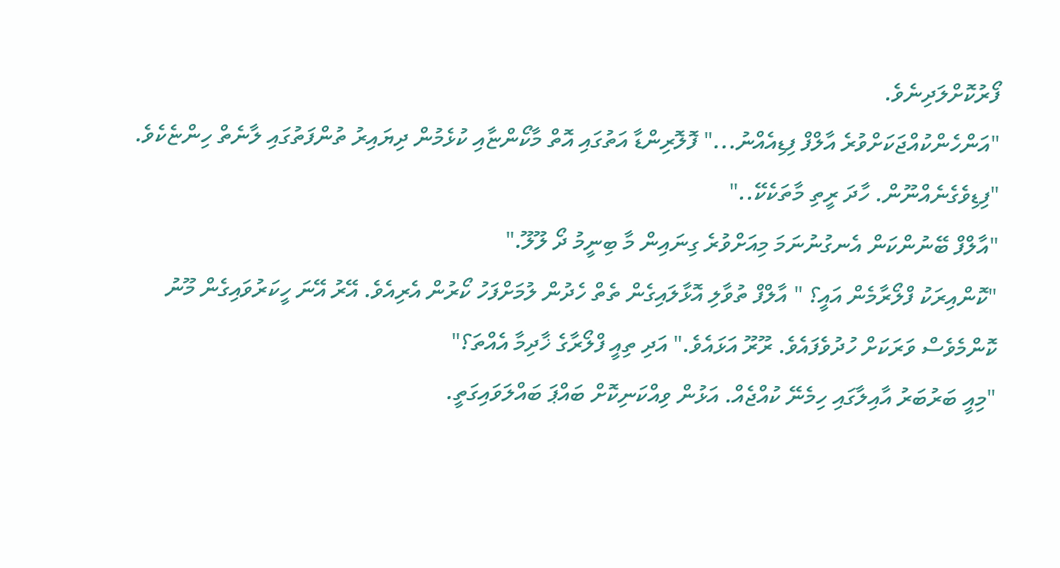ފޯރުކޮށްލަދިނެވެ.
"އަންހެންކުއްޖަކަށްވުރެ އާލްފް ފިޑިއެއްނު..." ފޮލޮރިންޑާ އަތުގައި އޮތް މާކޯންޏާއި ކުޅެމުން ދިޔައިރު ތުންފަތުގައި ލާނެތް ހިންޏެކެވެ.
"ފިޑިވެގެނެއްނޫން. ހާދަ ރީތި މާތަކެކޭ.."
"އާލްފް ބޭނުންކަން އެނގުނުނަމަ މިއަށްވުރެ ގިނައިން މާ ބިނީމު ދޯ ލޫލޫ."
"ކޮންއިރަކު ފްލޯރާމެން އައީ؟ " އާލްފް ތުވާލި އޮޅާލައިގެން ތެތް ހެދުން ލުމަށްފަހު ކޯރުން އެރިއެވެ. އޭރު އޭނަ ހީކަރުވައިގެން މޫނު ކޮންމެވެސް ވަރަކަށް ހުދުވެފައެވެ. ރޫރޫ އަޅައެވެ." އަދި ތިއީ ފްލޯރާގެ ޚާދިމާ އެއްތަ؟"
"މިއީ ބަރުބަރު އާއިލާގައި ހިމެނޭ ކުއްޖެއް. އަޅުން ވިއްކަނިކޮށް ބައްޕަ ބައްލަވައިގަތީ.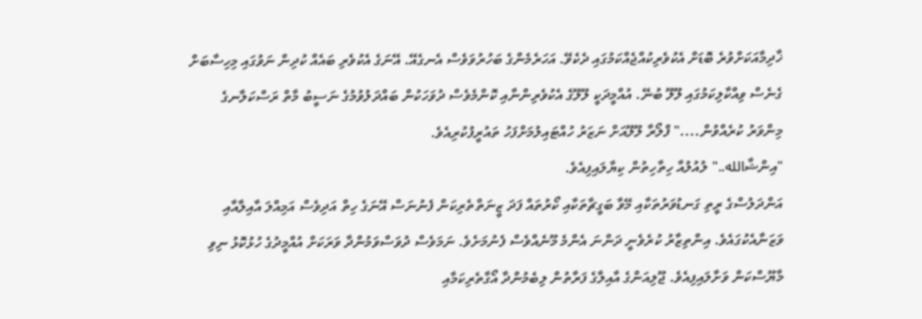ޚާދިމާއަކަށްވުރެ ބޮޑަށް އެކުވެރިކުއްޖެއްކަމުގައި ދެކެވޭ. އަހަރެމެންގެ ބަހުރުވަވެސް އެނގެއޭ. އޭނަގެ އެކުވެރި ބައެއް ކުދިން ނަވުގައި މިހިސާބަށް ގެނެސް ވިއްކާލިކަމުގައި ލޫލޫ ބުނޭ. އުއްމީދަކީ ލޫލޫގެ އެކުވެރިންނާއި ކޮންމެވެސް ދުވަހަކުން ބައްދަލުވުމުގެ ނަސީބު މާތް ރަސްކަލާނގެ މިންވަރު ކުރެއްވުން...." ފްލޯރާ ލޫލޫއަށް ނަޒަރު ހުއްޓައިލުމަށްފަހު ތައުރީފުކުރިއެވެ.
"އިންޝާالله.." ލުއުލުއާ ހިތާހިތުން ކިޔާލައިފިއެވެ.
އަންދަލުސްގެ ރީތި ގަނޑުވަރުތަކާއި މޭވާ ބަގީޗާތަކާއި ކޯރުތައް ފަދަ ޒީނަތްތެރިކަން ފެނުނަސް އޭނަގެ ހިތް އަދިވެސް އަމިއްލަ އާއިލާއާއި ވަޒަނާއެކުގައެވެ. އިންތިޒާރު ކުރެވެނީ ދަންނަ އެންމެ މޫނެއްވެސް ފެނުމަށެވެ. ނަމަވެސް ދުވަސްވަމުންދާ ވަރަކަށް އުއްމީދުގެ ހުޅުކޮޅު ނިވި މާޔޫސްކަން ވަށާލައިފިއެވެ. ޖޫލިއަންގެ އާއިލާގެ ފަރާތުން ލިބެމުންދާ އޯގާތެރިކަމާއި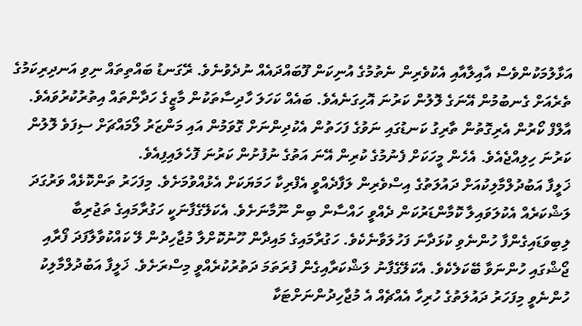އަޅާލުމަކުންވެސް އާއިލާއާއި އެކުވެރިން ނެތުމުގެ އުނިކަން ފޫބައްދައެއް ނުދެވުނެވެ. ރޭގަނޑު ބައްތިތައް ނިވި އަނދިރިކަމުގެ ތެރެއަށް ގެނބުމުން އޭނަގެ ލޮލުން ކަރުނަ އޮހިގަނެއެވެ. ބައެއް ކަހަލަ ހާދިސާތަކުން މާޒީގެ ހަދާންތައް އިތުރުކުރުވައެވެ. އާލްފް ކޯރުން އެރިގޮތުން ތާރިގު ކަނޑުގައި ނަވުގެ ފަހަތުން އެކުދިންނަށް ގޮވަމުން އައި މަންޒަރު ލޯމައްޗަށް ސިފަވެ ލޮލުން ކަރުނަ ހިލިއްޖެއެވެ. އެހެން މީހަކަށް ފެނުމުގެ ކުރިން އޭނަ އަތުގެ ނުފުށުން ކަރުނަ ފޮހެލައިފިއެވެ.
ޚަލީފާ އަބުދުލްމާލިކުއަށް ދައުލަތުގެ އިސްވެރިން ލަފާދެއްވީ އެފްރިކާ ހަމަޔަކަށް އެޅުއްވުމަށެވެ. މިފަހަރު ތަންކޮޅެއް ވަރުގަދަ ލަޝްކަރެއް އެކުލަވައިލާ ކޮމާންޑަރުކަން ދެއްވީ ހައްސާން ބިން ނޫމާނަށެވެ. އެކަލޭގެފާނަކީ ހަގުރާމައިގެ ތަޖުރިބާ ލިބިވަޑައިގެންފާ ހުންނެވި ކުޅަދާނަ ފަހުލަވާނެކެވެ. ހަގުރާމައިގެ މައިދާން ހޫނުކޮށްލާ މުޖާހިދުން ލޭ ކައްކުވާލާފަދަ ފޯރާއި ޖޯޝްގައި ހުންނަވާ ބޭކަލެކެވެ. އެކަލޭގެފާނު ލަޝްކަރާއިގެން ފުރަތަމަ ދަތުރުކުރެއްވީ މިސްރަށެވެ. ޚަލީފާ އަބުދުލްމާލިކު ހުންނެވީ މިފަހަރު ދައުލަތުގެ ހުރިހާ އެއްޗެއް އެ މުޖާހިދުންނަށްޓަކާ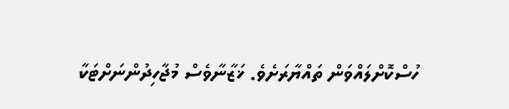ހުސްކޮށްލައްވަން ތައްޔާރަށެވެ. ޚަޒާނާވެސް މުޖާހިދުންނަށްޓަކާ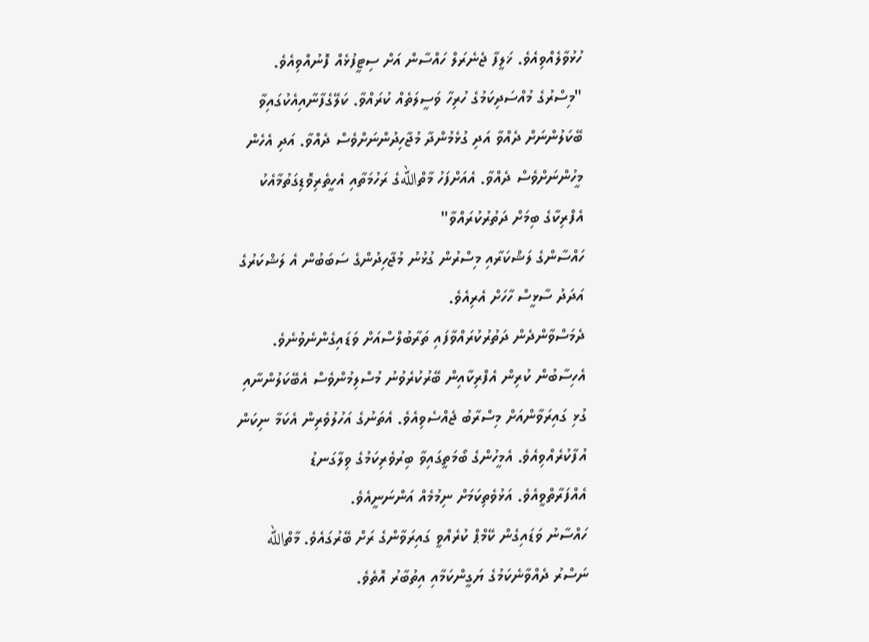ހުޅުވާލެއްވިއެވެ. ޚަލީފާ ޖެނެރަލް ހައްސާން އަށް ސިޓީފުޅެއް ފޮނުއްވިއެވެ.
"މިސްރުގެ މުއްސަދިކަމުގެ ހުރިހާ ވަސީލަތެއް ކުރައްވާ. ކަލޭގެފާނާއިއެކުގައިވާ ބޭކަލުންނަށް ދެއްވާ އަދި ގުޅެމުންދާ މުޖާހިދުންނަށްވެސް ދެއްވާ. އަދި އެހެން މީހުންނަށްވެސް ދެއްވާ. އެއަށްފަހު މާތްاللهގެ ރަހުމަތާއި އެހީތެރިވޮޑިގަތުމާއެކު އެފްރިކާގެ ބިމަށް ދަތުރުކުރައްވާ"
ހައްސާންގެ ލަޝްކަރާއި މިސްރުން ގުޅުނު މުޖާހިދުންގެ ސަބަބުން އެ ލަޝްކަރުގެ އަދަދު ސާޅީސް ހާހަށް އެރިއެވެ.
ދެމަސްވާންދެން ދަތުރުކުރައްވާފައި ތަރާބުލްސްއަށް ވަޑައިގެންނެވުނެވެ. އެހިސާބުން ކުރިން އެފްރިކާއިން ބޭރުކުރެވުނު މުސްލިމުންވެސް އެބޭކަލުންނާއި ގުޅި ގައިރަވާންއަށް މިސްރާބު ޖެއްސެވިއެވެ. އެތަނުގެ އަހުލުވެރިން އެކަމާ ނިކަން އުފާކުރެއްވިއެވެ. އެމީހުންގެ ބޯމަތީގައިވާ ބިރުވެރިކަމުގެ ވިލާގަނޑު އެއްފަރާތްވީއެވެ. އަޅުވެތިކަމަށް ނިމުމެއް އަންނަނީއެވެ.
ހައްސާނު ވަޑައިގެން ކޭމްޕް ކުރެއްވީ ގައިރަވާންގެ ރަށް ބޭރުގައެވެ. މާތްالله ނަސްރު ދެއްވާނެކަމުގެ ޔަގީންކަމާއި އިތުބާރު އޮތެވެ.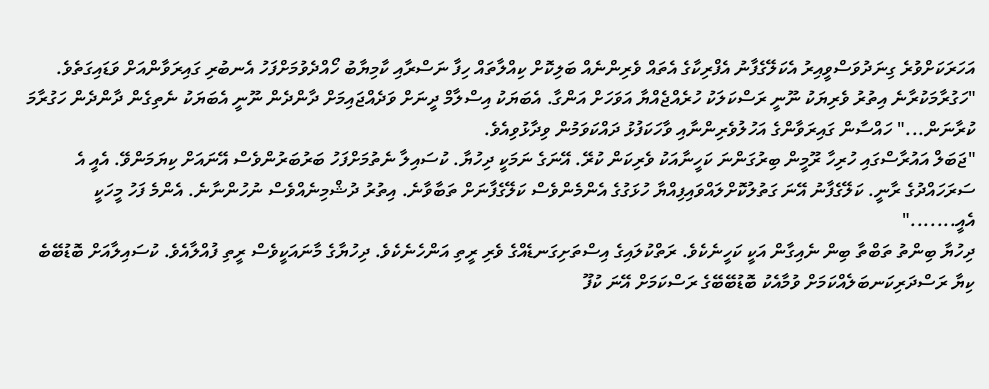އަހަރަކަށްވުރެ ގިނަދުވަސްވީއިރު އެކަލޭގެފާނު އެފްރިކާގެ އެތައް ވެރިންނެއް ބަލިކޮށް ކިއްލާތައް ހިފާ ނަސްރާއި ކާމިޔާބު ހޯއްދެވުމަށްފަހު އެނބުރި ގައިރަވާންއަށް ވަޑައިގަތެވެ.
"ހަގުރާމަކުރާނެ އިތުރު ވެރިޔަކު ނޫނީ ރަސްކަލަކު ހުރެއްޖެއްޔާ އަވަހަށް އަންގާ. އެބަޔަކު އިސްލާމް ދީނަށް ވަދެއްޖައިމަށް ދާންދެން ނޫނީ އެބަޔަކު ނެތިގެން ދާންދެން ހަގުރާމަ ކުރާނަން..." ހައްސާން ގައިރަވާންގެ އަހުލުވެރިންނާއި ވާހަކަފުޅު ދައްކަވަމުން ވިދާޅުވިއެވެ.
"ޖަބަލް އައުރާސްގައި ހުރިހާ ރޫމީން ބިރުގަންނަ ކަހީނާއަކު ވެރިކަން ކުރޭ. އޭނަގެ ނަމަކީ ދިހުޔާ. ކުސައިލާ ނެތުމަށްފަހު ބަރުބަރުންވެސް އޭނައަށް ކިޔަމަންވޭ. އެއީ އެ ސަރަހައްދުގެ ރާނީ. ކަލޭގެފާނު އޭނަ ގަތުލުކޮށްލައްވައިފިއްޔާ ހުޅަގުގެ އެންމެންވެސް ކަލޭގެފާނަށް ތަބާވާނެ. އިތުރު ދުޝްމިނެއްވެސް ނުހުންނާނެ. އެންމެ ފަހު މީހަކީ އެއީ......."
ދިހުޔާ ބިންތު ތަބްތާ ބިން ނެއިގާން އަކީ ކަހީނެކެވެ. ރަތްކުލައިގެ އިސްތަށިގަނޑެއްގެ ވެރި ރީތި އަންހެނެކެވެ. ދިހުޔާގެ މާނައަކީވެސް ރީތި ފުއްލާއެވެ. ކުސައިލާއަށް ބޮޑުބޭބެ ކިޔާ ރަސްދަރިކަނބަލެއްކަމަށް ވުމާއެކު ބޮޑުބޭބޭގެ ރަސްކަމަށް އޭނަ ކުފޫ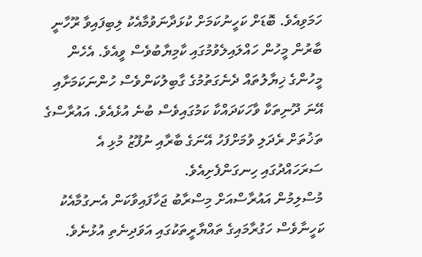ހަމަވިއެވެ. ބޮޑަށް ކަހީނުކަމަށް ކުޅަދާނަވުމާއެކު ލިބިފައިވާ ރޫހާނީ ބާރުން މީހުން ހައްލައިލެވުމުގައި ކާމިޔާބުވެސް ވީއެވެ. އެހެން މީހުންގެ ޚިޔާލުތައް ދެނެގަތުމުގެ ގާބިލުކަންވެސް ހުންނަކަމަށާއި އޭނަ ދޫނިތަކާ ވާހަކަދައްކާ ކަމުގައިވެސް ބުނެ އުޅެއެވެ. އައުރާސްގެ ތަޚުތަށް ރެދަލި ވުމަށްފަހު އޭނަގެ ބާރާއި ނުފޫޒު މުޅި އެ ސަރަހައްދުގައި ހިނގަންފެށިއެވެ.
މުސްލިމުން އައުރާސްއަށް މިސްރާބު ޖަހާފައިވާކަން އެނގުމާއެކު ކަހީނާވެސް ހަގުރާމައިގެ ތައްޔާރީތަކުގައި އަވަދިނެތި އުޅުނެވެ.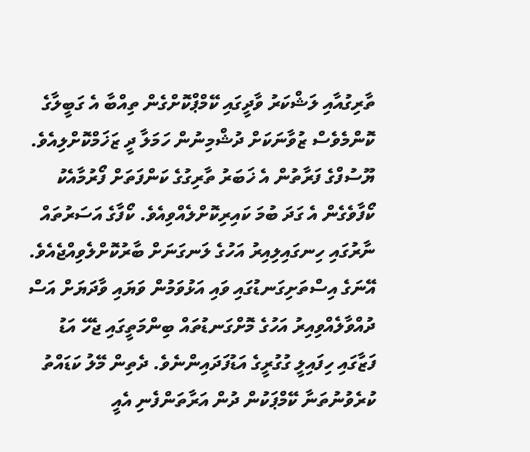ތާރިގުއާއި ލަޝްކަރު ވާދީގައި ކޭމްޕްކޮށްގެން ތިއްބާ އެ ގަބީލާގެ ކޮންމެވެސް ޒުވާނަކަށް ދުޝްމިނުން ހަމަލާ ދީ ޒަޚަމްކޮށްލިއެވެ. ޔޫސުފްގެ ފަރާތުން އެ ޚަބަރު ތާރިގުގެ ކަންފަތަށް ފޯރުމާއެކު ކޯފާވެގެން އެ ގަދަ ބުމަ ކައިރިކޮށްލެއްވިއެވެ. ކޯފާގެ އަސަރުތައް ނާރުގައި ހިނގައިލިއިރު އަހުގެ ލަނގަނަށް ބާރުކޮށްލެވިއްޖެއެވެ. އޭނަގެ އިސްތަށިގަނޑުގައި ވައި އަޅުވަމުން ވަޔައި ވާދަޔަށް އަސް ދުއްވާލެއްވިއިރު އަހުގެ މޮށްގަނޑުތައް ބިންމަތީގައި ޖެހޭ އަޑު ފަޒާގައި ހިފައިލީ ގުގުރީގެ އަޑުފަދައިންނެވެ. ދެތިން މޭލު ކަޑައްތު ކުރެވުނުތަނާ ކޭމްޕަކުން ދުން އަރާތަންފެނި އެއީ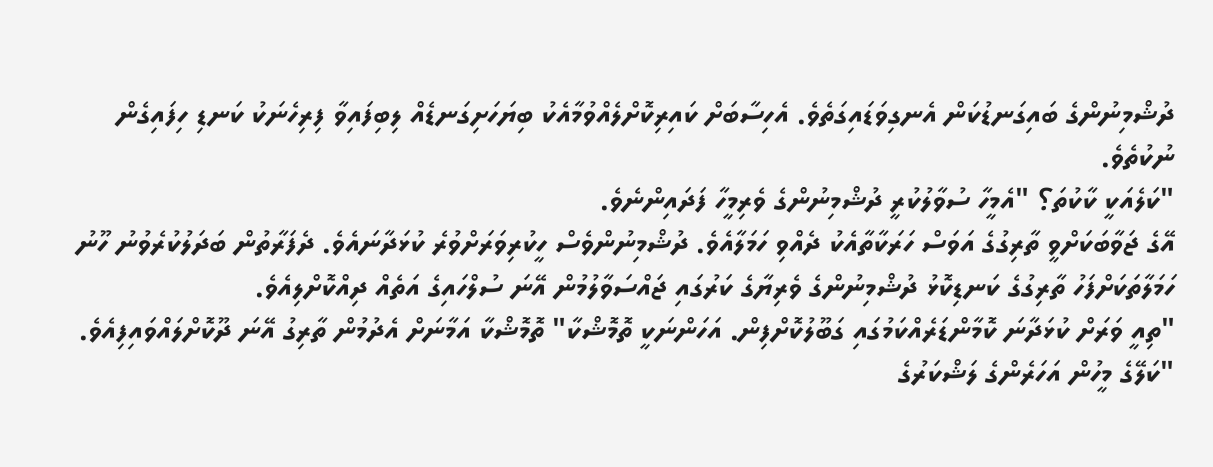ދުޝްމިނުންގެ ބައިގަނޑުކަން އެނގިވަޑައިގަތެވެ. އެހިސާބަށް ކައިރިކޮށްލެއްވުމާއެކު ބިޔަހަށިގަނޑެއް ލިބިފައިވާ ފިރިހެނަކު ކަނޑި ހިފައިގެން ނުކުތެވެ.
"ކަލެއަކީ ކާކުތަ؟ "އެމީހާ ސުވާލުކުރީ ދުޝްމިނުންގެ ވެރިމީހާ ފަދައިންނެވެ.
އޭގެ ޖަވާބަކަށްވީ ތާރިގުގެ އަވަސް ހަރަކާތާއެކު ދެއްވި ހަމަލާއެވެ. ދުޝްމިނުންވެސް ހީކުރިވަރަށްވުރެ ކުޅަދާނައެވެ. ދެފަރާތުން ބަދަލުކުރެވުނު ހޫނު ހަމަލާތަކަށްފަހު ތާރިގުގެ ކަނޑިކޮޅު ދުޝްމިނުންގެ ވެރިޔާގެ ކަރުގައި ޖައްސަވާލުމުން އޭނަ ސުލްހައިގެ އަތެއް ދިއްކޮށްލިއެވެ.
"ތިއީ ވަރަށް ކުޅަދާނަ ކޮމާންޑަރެއްކަމުގައި ގަބޫލުކޮށްފިން. އަހަންނަކީ ތޮމޮޝްކާ" ތޮމޮޝްކާ އަމާނަށް އެދުމުން ތާރިގު އޭނަ ދޫކޮށްލައްވައިފިއެވެ.
"ކަލޭގެ މީހުން އަހަރެންގެ ލަޝްކަރުގެ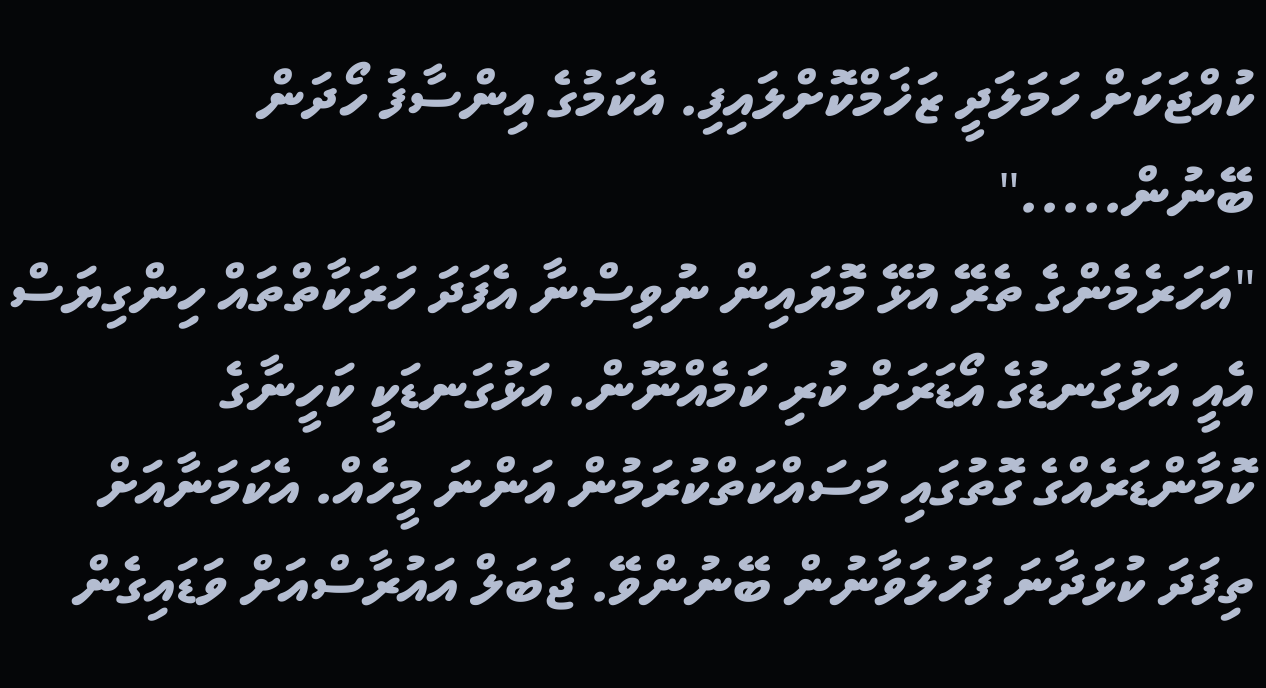ކުއްޖަކަށް ހަމަލަދީ ޒަޚަމްކޮށްލައިފި. އެކަމުގެ އިންސާފު ހޯދަން ބޭނުން....."
"އަހަރެމެންގެ ތެރޭ އުޅޭ މޮޔައިން ނުވިސްނާ އެފަދަ ހަރަކާތްތައް ހިންގިޔަސް އެއީ އަޅުގަނޑުގެ އޯޑަރަށް ކުރި ކަމެއްނޫން. އަޅުގަނޑަކީ ކަހީނާގެ ކޮމާންޑަރެއްގެ ގޮތުގައި މަސައްކަތްކުރަމުން އަންނަ މީހެއް. އެކަމަނާއަށް ތިފަދަ ކުޅަދާނަ ފަހުލަވާނުން ބޭނުންވޭ. ޖަބަލް އައުރާސްއަށް ވަޑައިގެން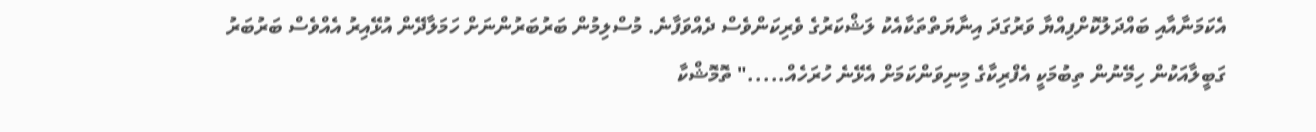އެކަމަނާއާއި ބައްދަލުކޮށްފިއްޔާ ވަރުގަދަ އިނާޔަތްތަކާއެކު ލަޝްކަރުގެ ވެރިކަންވެސް ދެއްވަފާނެ. މުސްލިމުން ބަރުބަރުންނަށް ހަމަލާދޭން އުޅޭއިރު އެއްވެސް ބަރުބަރު ގަބީލާއަކުން ހިމޭނުން ތިބުމަކީ އެފްރިކާގެ މިނިވަންކަމަށް އެޅޭނެ ހުރަހެއް....." ތޮމޮޝްކާ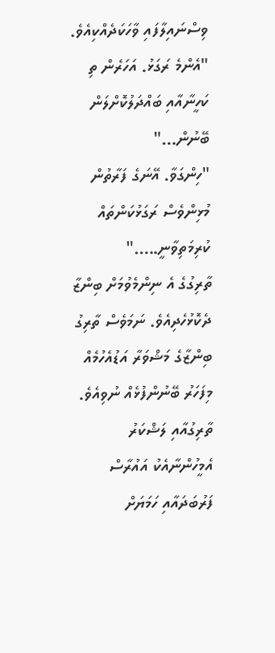ވިސްނައިލާފައި ވާހަކަދެއްކިއެވެ.
"އެންމެ ރަގަޅު. އަހަރެން ތި ކަހީނާއާއި ބައްދަލުކޮށްލަން ބޭނުން..."
"ހިންގަވާ. އޭނަގެ ފަރާތުން މުޅިންވެސް ރަގަޅުކަންތައް ކުރިމަތިވާނީ....."
ތާރިގުގެ އެ ނިންމެވުމަށް ބިންޒާ ދެކޮޅުހެދިއެވެ. ނަމަވެސް ތާރިގު ބިންޒާގެ މަޝްވަރާ އަޑުއެހުމެއް މިފަހަރު ބޭނުންފުޅެއް ނުވިއެވެ.
ތާރިގުއާއި ލަޝްކަރު އެމީހުންނާއެކު އައުރާސް ފަރުބަދައާއި ހަމަޔަށް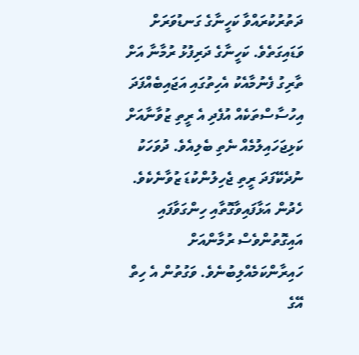ދަތުރުކުރައްވާ ކަހީނާގެ ގަނޑުވަރަށް ވަޑައިގަތެވެ. ކަހީނާގެ ދަރިފުޅު ރުމާނާ އަށް ތާރިގު ފެނުމާއެކު އެހިތުގައި އަޖައިބެއްފަދަ އިހުސާސްތަކެއް އުފެދި އެ ރީތި ޒުވާނާއަށް ކަޅިޖަހައިލުމެއް ނެތި ބެލިއެވެ. ދުވަހަކު ނުދެކޭފަދަ ރީތި ޖެހިލުންކުޑަ ޒުވާނެކެވެ. ހެދުން އަޅާފައިވާގޮތާއި ހިންގަވާފައި އައިގޮތުންވެސް ރުމާންއަށް ހައިރާންކަމެއްލިބުނެވެ. ވަގުތުން އެ ހިތް އޭގެ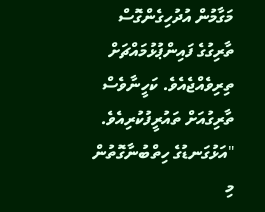މަގާމުން އުދުހިގެންގޮސް ތާރިގުގެ ފައިންޕުޅުމައްޗަށް ތިރިވެއްޖެއެވެ. ކަހީނާވެސް ތާރިގުއަށް ތައުރީފުކުރިއެވެ.
"އަޅުގަނޑުގެ ހިތްބުނާގޮތުން މި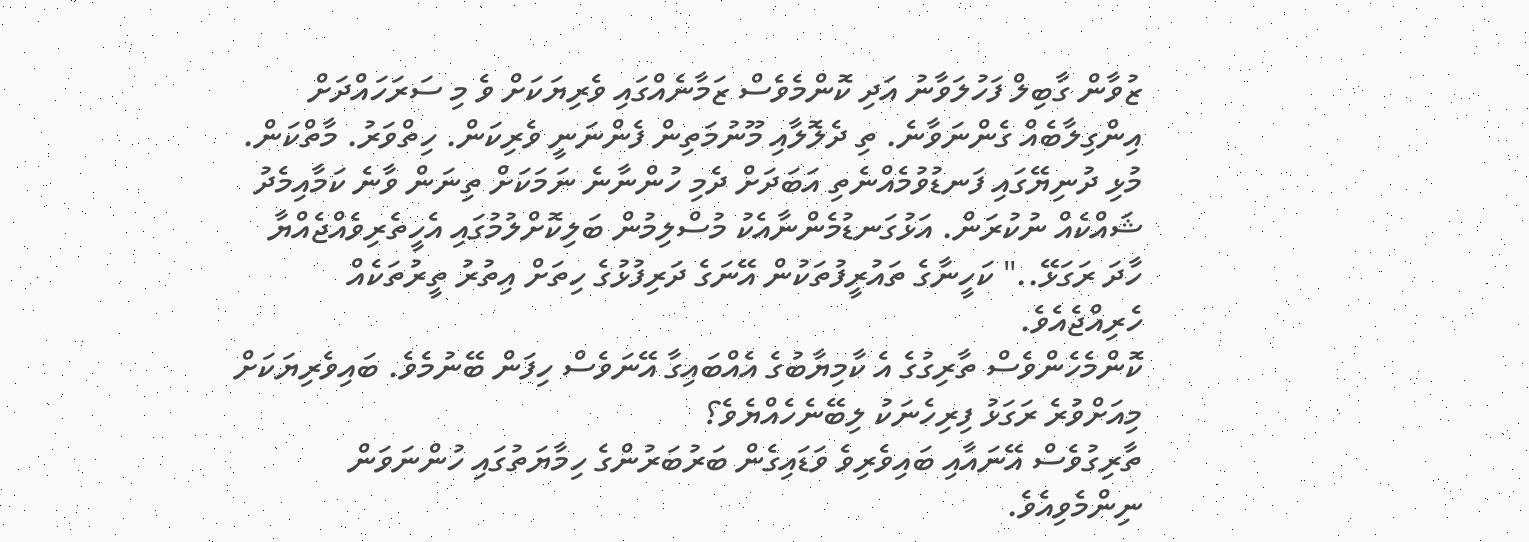ޒުވާން ގާބިލް ފަހުލަވާނު އަދި ކޮންމެވެސް ޒަމާނެއްގައި ވެރިޔަކަށް ވެ މި ސަރަހައްދަށް އިންގިލާބެއް ގެންނަވާނެ. ތި ދެލޮލާއި މޫނުމަތިން ފެންނަނީ ވެރިކަން. ހިތްވަރު. މާތްކަން. މުޅި ދުނިޔޭގައި ފަނޑުވުމެއްނެތި އަބަދަށް ދެމި ހުންނާނެ ނަމަކަށް ތިނަން ވާނެ ކަމާއިމެދު ޝައްކެއް ނުކުރަން. އަޅުގަނޑުމެންނާއެކު މުސްލިމުން ބަލިކޮށްލުމުގައި އެހީތެރިވެއްޖެއްޔާ ހާދަ ރަގަޅޭ.." ކަހީނާގެ ތައުރީފުތަކުން އޭނަގެ ދަރިފުޅުގެ ހިތަށް އިތުރު ތީރުތަކެއް ހެރިއްޖެއެވެ.
ކޮންމެހެންވެސް ތާރިގުގެ އެ ކާމިޔާބުގެ އެއްބައިގާ އޭނަވެސް ހިފަން ބޭނުމެވެ. ބައިވެރިޔަކަށް މިއަށްވުރެ ރަގަޅު ފިރިހެނަކު ލިބޭނެހެއްޔެވެ؟
ތާރިގުވެސް އޭނައާއި ބައިވެރިވެ ވަޑައިގެން ބަރުބަރުންގެ ހިމާޔަތުގައި ހުންނަވަން ނިންމެވިއެވެ.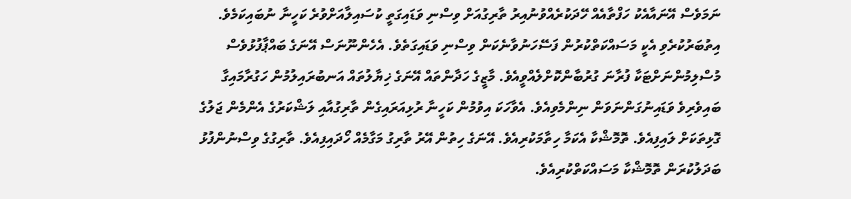ނަމަވެސް އޭނައާއެކު ހަފްތާއެއް ހޭދަކުރެއްވުނުއިރު ތާރިގުއަށް ވިސްނި ވަޑައިގަތީ ކުސައިލާއަށްވުރެ ކަހީނާ ނުބައިކަމެވެ. އިތުބަރުކުރެވި އެކީ މަސައްކަތްކުރުން ފަސޭހަނުވާނެކަން ވިސްނި ވަޑައިގަތެވެ. އެހެންނޫނަސް އޭނަގެ ބައްޕާފުޅުވެސް މުސްލިމުންނަށްޓަކާ ފުރާނަ ގުރުބާންކޮށްލެއްވީއެވެ. މާޒީގެ ހަދާންތައް އޭނަގެ ޚިޔާލުތައް އަނބުރައިލުމުން ހަގުރާމައިގާ ބައިވެރިވެ ވަޑައިނުގަންނަވަން ނިންމެވިއެވެ. އެވާހަކަ އިވުމުން ކަހީނާ ރުޅިއަރައިގެން ތާރިގުއާއި ލަޝްކަރުގެ އެންމެން ޖަލުގެ ގޮޅިތަކަށް ލައިފިއެވެ. ތޮމޮޝްކާ އެކަމާ ހިތާމަކުރިއެވެ. އޭނަގެ ހިތުން އޭރު ތާރިގު މަގާމެއް ހޯދައިފިއެވެ. ތާރިގުގެ ވިސްނުންފުޅު ބަދަލުކުރަން ތޮމޮޝްކާ މަސައްކަތްކުރިއެވެ.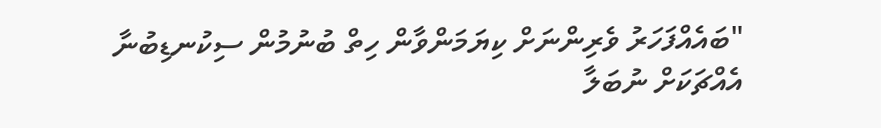"ބައެއްފަހަރު ވެރިންނަށް ކިޔަމަންވާން ހިތް ބުނުމުން ސިކުނޑިބުނާ އެއްޗަކަށް ނުބަލާ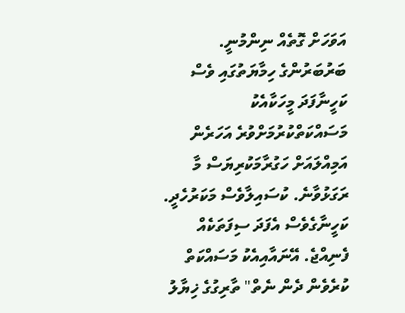އަވަހަށް ގޮތެއް ނިންމުނީ. ބަރުބަރުންގެ ހިމާޔަތުގައި ވެސް ކަހީނާފަދަ މީހަކާއެކު މަސައްކަތްކުރުމަށްވުރެ އަހަރެން އަމިއްލައަށް ހަގުރާމަކުރިޔަސް މާ ރަގަޅުވާނެ. ކުސައިލާވެސް މަކަރުހެދީ. ކަހީނާގެވެސް އެފަދަ ސިފަތަކެއް ފެނިއްޖެ. އޭނައާއިއެކު މަސައްކަތް ކުރެވެން ދެން ނެތް" ތާރިގުގެ ޚިޔާލު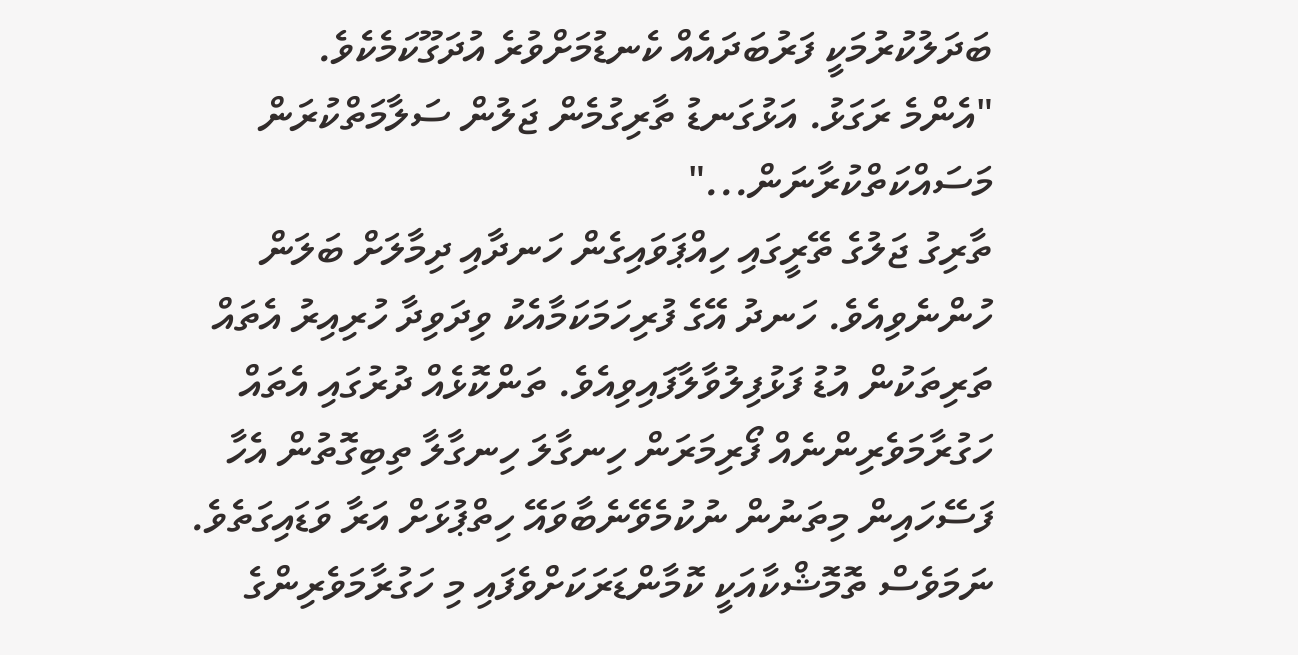ބަދަލުކުރުމަކީ ފަރުބަދައެއް ކެނޑުމަށްވުރެ އުދަގޫކަމެކެވެ.
"އެންމެ ރަގަޅު. އަޅުގަނޑު ތާރިގުމެން ޖަލުން ސަލާމަތްކުރަން މަސައްކަތްކުރާނަން..."
ތާރިގު ޖަލުގެ ތޭރީގައި ހިއްޕަވައިގެން ހަނދާއި ދިމާލަށް ބަލަން ހުންނެވިއެވެ. ހަނދު އޭގެ ފުރިހަމަކަމާއެކު ވިދަވިދާ ހުރިއިރު އެތައް ތަރިތަކުން އުޑު ފަޅުފިލުވާލާފައިވިއެވެ. ތަންކޮޅެއް ދުރުގައި އެތައް ހަގުރާމަވެރިންނެއް ފޯރިމަރަން ހިނގާލަ ހިނގާލާ ތިބިގޮތުން އެހާ ފަސޭހައިން މިތަނުން ނުކުމެވޭނެބާވައޭ ހިތްޕުޅަށް އަރާ ވަޑައިގަތެވެ. ނަމަވެސް ތޮމޮޝްކާއަކީ ކޮމާންޑަރަކަށްވެފައި މި ހަގުރާމަވެރިންގެ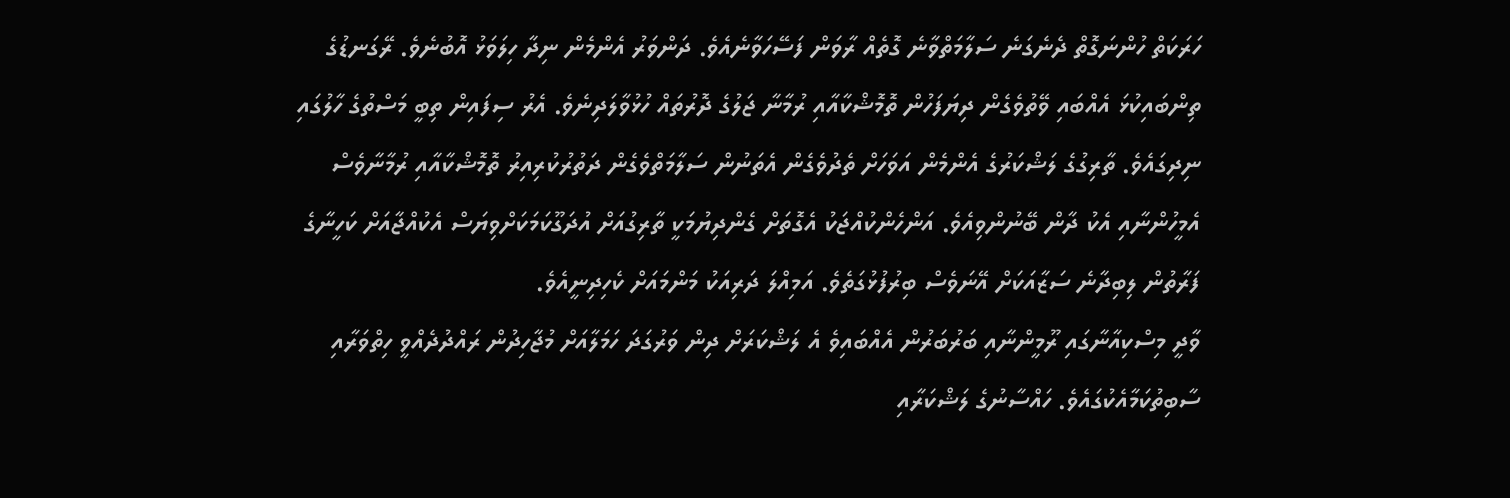ހަރަކަތް ހުންނަގޮތް ދެނެގަނެ ސަލާމަތްވާނެ ގޮތެއް ރާވަން ފަސޭހަވާނެއެވެ. ދަންވަރު އެންމެން ނިދާ ހިލަވަޅު އޮބުނެވެ. ރޭގަނޑުގެ ތިންބައިކުޅަ އެއްބައި ވޭތުވެގެން ދިޔަފަހުން ތޮމޮޝްކާއާއި ރުމާނާ ޖަލުގެ ދޮރުތައް ހުޅުވާލަދިނެވެ. އެރު ސިފައިން ތިބީ މަސްތުގެ ހާލުގައި ނިދިގައެވެ. ތާރިގުގެ ލަޝްކަރުގެ އެންމެން އަވަހަށް ތެދުވެގެން އެތަނުން ސަލާމަތްވެގެން ދަތުރުކުރިއިރު ތޮމޮޝްކާއާއި ރުމާނާވެސް އެމީހުންނާއި އެކު ދާން ބޭނުންވިއެވެ. އަންހެންކުއްޖަކު އެގޮތަށް ގެންދިޔުމަކީ ތާރިގުއަށް އުދަގޫކަމަކަށްވިޔަސް އެކުއްޖާއަށް ކަހީނާގެ ފަރާތުން ލިބިދާނެ ސަޒާއަކަށް އޭނަވެސް ބިރުފުޅުގަތެވެ. އަމިއްލަ ދަރިއަކު މަންމައަށް ކެހިދިނީއެވެ.
ވާދީ މިސްކިއާނާގައި ރޫމީންނާއި ބަރުބަރުން އެއްބައިވެ އެ ލަޝްކަރަށް ދިން ވަރުގަދަ ހަމަލާއަށް މުޖާހިދުން ރައްދުދެއްވީ ހިތްވަރާއި ސާބިތުކަމާއެކުގައެވެ. ހައްސާނުގެ ލަޝްކަރާއި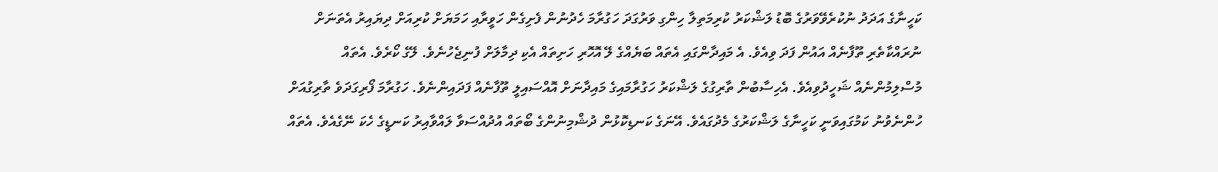ކަހީނާގެ އަދަދު ނުކުރެވޭވަރުގެ ބޮޑު ލަޝްކަރު ކުރިމަތިލާ ހިންގި ވަރުގަދަ ހަގުރާމަ ހެދުނުން ފެށިގެން ހަވީރާއި ހަމަޔަށް ކުރިއަށް ދިޔައިރު އެތަނަށް ނުރައްކާތެރި ތޫފާނެއް އައުން ފަދަ ވިއެވެ. އެ މައިދާންގައި އެތައް ބަޔެއްގެ ލޭ އޮހޮރި ހަށިތައް އެކި ދިމާލަށް ފުނިޖެހުނެވެ. ލޭގެ ކޯރެވެ. އެތައް މުސްލިމުންނެއް ޝަހީދުވިއެވެ. އެހިސާބުން ތާރިގުގެ ލަޝްކަރު ހަގުރާމައިގެ މައިދާނަށް އޮއްސައިލީ ތޫފާނެއް ފަދައިންނެވެ. ހަގުރާމަ ފޯރިގަދަވެ ތާރިގުއަށް ހުންނެވުނު ކަމުގައިވަނީ ކަހީނާގެ ލަޝްކަރުގެ މެދުގައެވެ. އޭނަގެ ކަނޑިކޮޅުން ދުޝްމިނުންގެ ބޯތައް އުދުއްސަވާ ލައްވާއިރު ކަނޑީގެ ހެކަ ނޭގެއެވެ. އެތައް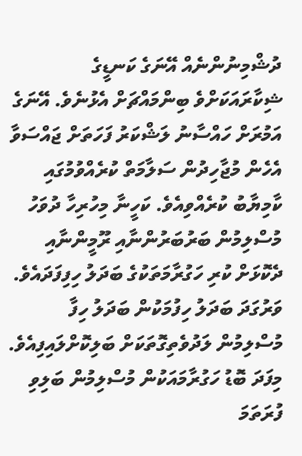ދުޝްމިނުންނެއް އޭނަގެ ކަނޑީގެ ޝިކާރައަކަށްވެ ބިންމައްޗަށް އެޅުނެވެ. އޭނަގެ އަމުރަށް ހައްސާނު ލަޝްކަރު ފަހަތަށް ޖައްސަވާ އެހެން މުޖާހިދުން ސަލާމަތް ކުރެއްވުމުގައި ކާމިޔާބު ކުރެއްވިއެވެ. ކަހީނާ މިހުރިހާ ދުވަހު މުސްލިމުން ބަރުބަރުންނާއި ރޫމީންނާއި ދެކޮޅަށް ކުރި ހަގުރާމަތަކުގެ ބަދަލު ހިފިފަދައެވެ. ވަރުގަދަ ބަދަލު ހިފުމަކުން ބަދަލު ހިފާ މުސްލިމުން ލަދުވެތިގޮތަކަށް ބަލިކޮށްލައިފިއެވެ. މިފަދަ ބޮޑު ހަގުރާމައަކުން މުސްލިމުން ބަލިވި ފުރަތަމަ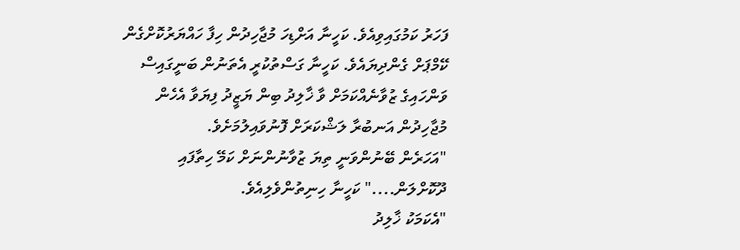ފަހަރު ކަމުގައިވިއެވެ. ކަހީނާ އަށްޑިހަ މުޖާހިދުން ހިފާ ހައްޔަރުކޮށްގެން ކޭމްޕަށް ގެންދިޔައެވެ. ކަހީނާ ގަސްތުކުރީ އެތަނުން ބަނީގައިސް ވަންހައިގެ ޒުވާނެއްކަމަށް ވާ ޚާލިދު ބިން ޔަޒީދު ފިޔަވާ އެހެން މުޖާހިދުން އަނބުރާ ލަޝްކަރަށް ފޮނުވައިލުމަށެވެ.
"އަހަރެން ބޭނުންވަނީ ތިޔަ ޒުވާނުންނަށް ކަމޭ ހިތާފައި ދޫކޮށްލަން...." ކަހީނާ ހިނިތުންވެލިއެވެ.
"އެކަމަކު ޚާލިދު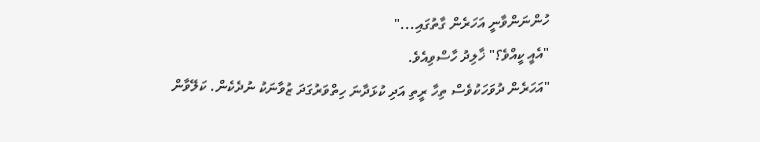ހުންނަންވާނީ އަހަރެން ގާތުގައި..."
"އެއީ ކީއްވެ؟" ޚާލިދު ހާސްވިއެވެ.
"އަހަރެން ދުވަހަކުވެސް ތިހާ ރީތި އަދި ކުޅަދާނަ ހިތްވަރުގަދަ ޒުވާނަކު ނުދެކެން. ކަލޭވާން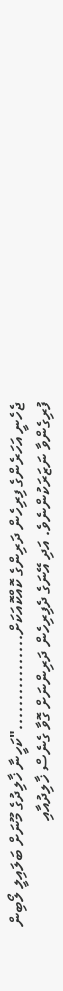ޖެހެނީ އަހަރެންގެ ފިރިހެން ދަރިންގެ ކޮއްކޮއަކަށް................"ކަހީނާ ޚާލިދުގެ މޫނަށް ބަލައިލީ ލޯބިން ފުރިގެންވާ ނަޒަރަކުންނެވެ. އަދި އޭނަގެ ދެފިރިހެން ދަރިންނަށް ގޮވާ ގެނެސް ޚާލިދުއާއި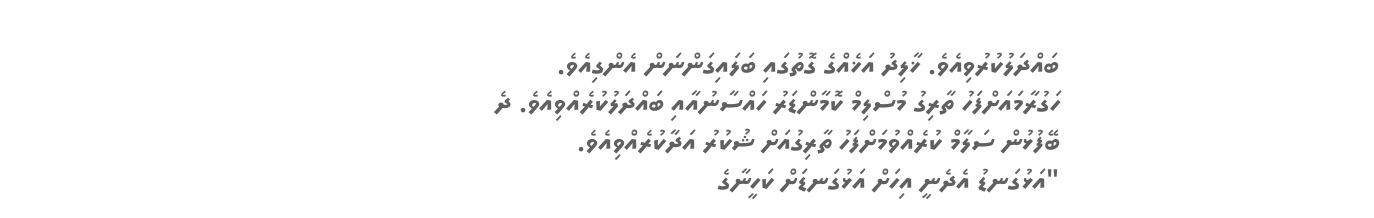ބައްދަލުކުރުވިއެވެ. ޚާލިދު އަޚެއްގެ ގޮތުގައި ބަލައިގަންނަން އެންގިއެވެ.
ހަގުރާމައަށްފަހު ތާރިގު މުސްލިމް ކޮމާންޑަރު ހައްސާނުއާއި ބައްދަލުކުރެއްވިއެވެ. ދެ ބޭފުޅުން ސަލާމް ކުރެއްވުމަށްފަހު ތާރިގުއަށް ޝުކުރު އަދާކުރެއްވިއެވެ.
"އަޅުގަނޑު އެދެނީ އިހަށް އަޅުގަނޑަށް ކަހީނާގެ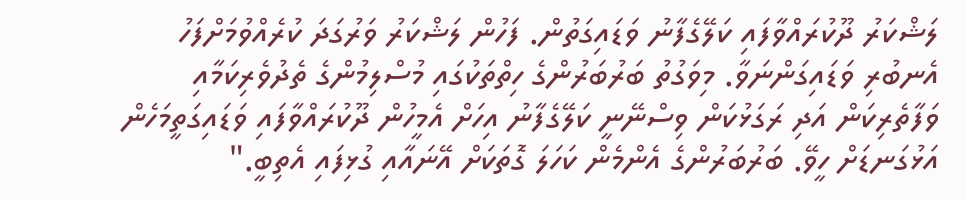ލަޝްކަރު ދޫކުރައްވާފައި ކަލޭގެފާނު ވަޑައިގަތުން. ފަހުން ލަޝްކަރު ވަރުގަދަ ކުރެއްވުމަށްފަހު އެނބުރި ވަޑައިގަންނަވާ. މިވަގުތު ބަރުބަރުންގެ ހިތްތަކުގައި މުސްލިމުންގެ ތެދުވެރިކަމާއި ވަފާތެރިކަން އަދި ރަގަޅުކަން ވިސްނޭނީ ކަލޭގެފާނު އިހަށް އެމީހުން ދޫކުރައްވާފައި ވަޑައިގަތީމަހެން އަޅުގަނޑަށް ހީވޭ. ބަރުބަރުންގެ އެންމެން ކަހަލަ ގޮތަކަށް އޭނައާއި ގުޅިފައި އެތިބީ."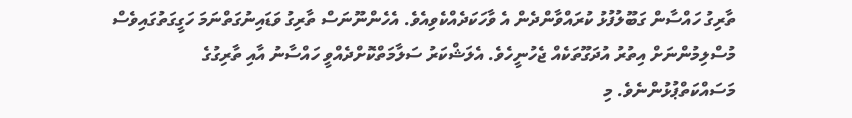ތާރިގު ހައްސާން ގަބޫލުފުޅު ކުރައްވާންދެން އެ ވާހަކަދެއްކެވިއެވެ. އެހެންނޫނަސް ތާރިގު ވަޑައިނުގަތްނަމަ ހަގީގަތުގައިވެސް މުސްލިމުންނަށް އިތުރު އުދަގޫތަކެއް ޖެހުނީހެވެ. އެލަޝްކަރު ސަލާމަތްކޮށްދެއްވީ ހައްސާނު އާއި ތާރިގުގެ މަސައްކަތްޕުޅުންނެވެ. މި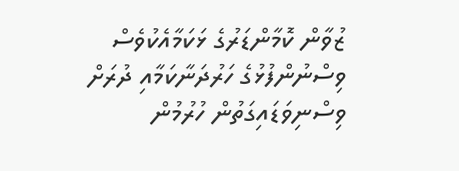ޒުވާން ކޮމާންޑަރުގެ ޅަކަމާއެކުވެސް ވިސްނުންފުޅުގެ ހަރުދަނާކަމާއި ދުރަށް ވިސްނިވަޑައިގަތުން ހުރުމުން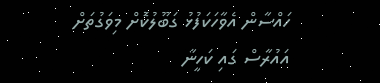ހައްސާން އެވާހަކަފުޅު ގަބޫލުކޮށް މިވަގުތަށް އައުރާސް ގައި ކަހީނާ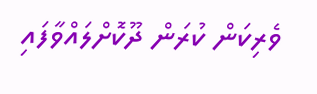ވެރިކަން ކުރަން ދޫކޮށްލައްވާފައި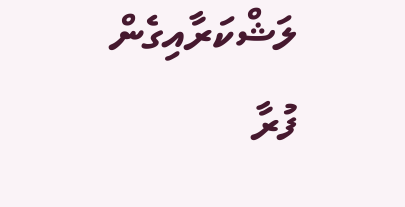ލަޝްކަރާއިގެން ފުރާ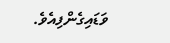ވަޑައިގެންފިއެވެ.